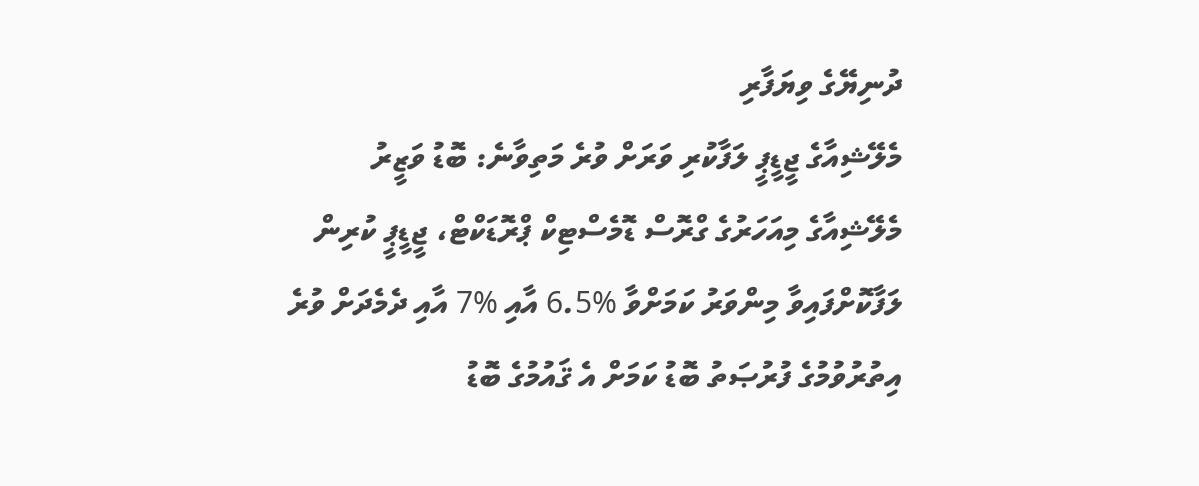ދުނިޔޭގެ ވިޔަފާރި
މެލޭޝިއާގެ ޖީޑީޕީ ލަފާކުރި ވަރަށް ވުރެ މަތިވާނެ: ބޮޑު ވަޒީރު
މެލޭޝިއާގެ މިއަހަރުގެ ގްރޮސް ޑޮމެސްޓިކް ޕްރޮޑަކްޓް، ޖީޑީޕީ ކުރިން ލަފާކޮށްފައިވާ މިންވަރު ކަމަށްވާ %6.5 އާއި %7 އާއި ދެމެދަށް ވުރެ އިތުރުވުމުގެ ފުރުޞަތު ބޮޑު ކަމަށް އެ ޤައުމުގެ ބޮޑު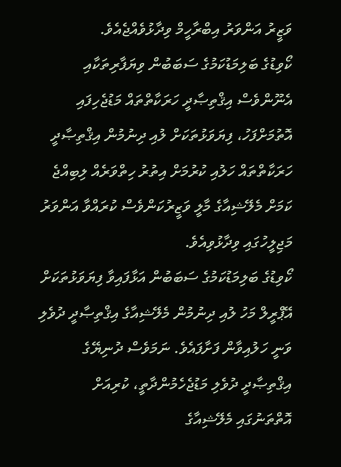ވަޒީރު އަންވަރު އިބްރާހީމް ވިދާޅުވެއްޖެއެވެ.
ކޯވިޑުގެ ބަލިމަޑުކަމުގެ ސަބަބުން ވިޔަފާރިތަކާއި އެނޫންވެސް އިޤްތިޞާދީ ހަރަކާތްތައް މަޑުޖެހިފައި އޮތުމަށްފަހު، ފިޔަވަޅުތަކަށް ލުއި ދިނުމުން އިޤްތިޞާދީ ހަރަކާތްތައް ހަލުއި ކުރުމަށް އިތުރު ހިތްވަރެއް ލިބިއްޖެ ކަމަށް މެލޭޝިއާގެ މާލީ ވަޒީރުކަންވެސް ކުރައްވާ އަންވަރު މަޖިލީހުގައި ވިދާޅުވިއެވެ.
ކޯވިޑުގެ ބަލިމަޑުކަމުގެ ސަބަބުން އަޅާފައިވާ ފިޔަވަޅުތަކަށް އޭޕްރީލް މަހު ލުއި ދިނުމުން މެލޭޝިއާގެ އިޤްތިޞާދީ ދުވެލި ވަނީ ހަލުއިވާން ފަށާފައެވެ. ނަމަވެސް ދުނިޔޭގެ އިޤްތިޞާދީ ދުވެލި މަޑުޖެހެމުންދާތީ، ކުރިއަށް އޮތްތަނުގައި މެލޭޝިއާގެ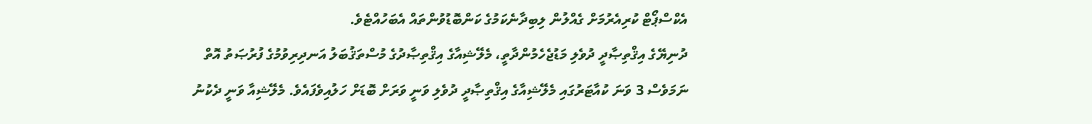އެކްސްޕޯޓް ކުރިއެރުމަށް ގެއްލުން ލިބިދާނެކަމުގެ ކަންބޮޑުވުންތައް އެބަހުއްޓެވެ.
ދުނިޔޭގެ އިޤްތިޞާދީ ދުވެލި މަޑުޖެހެމުންދާތީ، މެލޭޝިއާގެ އިޤްތިޞާދުގެ މުސްތަޤުބަލު އަނދިރިވުމުގެ ފުރުޞަތު އޮތް ނަމަވެސް 3 ވަނަ ކުއާޓަރުގައި މެލޭޝިއާގެ އިޤްތިޞާދީ ދުވެލި ވަނީ ވަރަށް ބޮޑަށް ހަލުއިވެފައެވެ. މެލޭޝިއާ ވަނީ ދެކުނު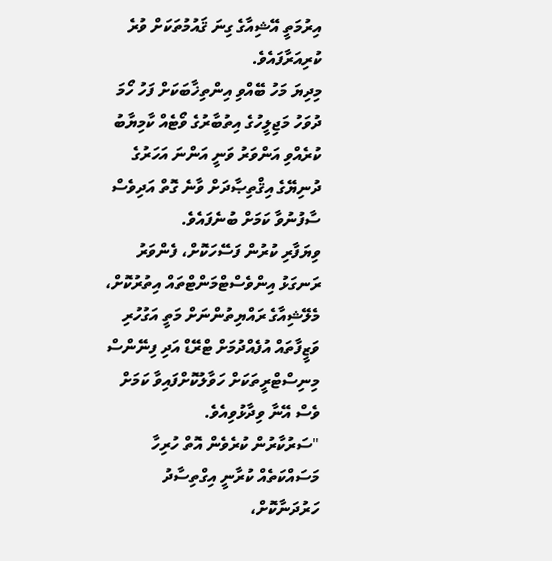އިރުމަތީ އޭޝިއާގެ ގިނަ ޤައުމުތަކަށް ވުރެ ކުރިއަރާފައެވެ.
މިދިޔަ މަހު ބޭއްވި އިންތިޚާބަކަށް ފަހު ހޯމަ ދުވަހު މަޖިލީހުގެ އިތުބާރުގެ ވޯޓެއް ކާމިޔާބު ކުރެއްވި އަންވަރު ވަނީ އަންނަ އަހަރުގެ ދުނިޔޭގެ އިޤްތިޞާދަށް ވާނެ ގޮތް އަދިވެސް ސާފުނުވާ ކަމަށް ބުނެފައެވެ.
ވިޔަފާރި ކުރުން ފަސޭހަކޮށް، ފެންވަރު ރަނގަޅު އިންވެސްޓްމަންޓްތައް އިތުރުކޮށް، މެލޭޝިއާގެ ރައްޔިތުންނަށް މަތީ އަގުހުރި ވަޒީފާތައް އުފެއްދުމަށް ޓްރޭޑް އަދި ފިނޭންސް މިނިސްޓްރީތަކަށް ހަވާލުކޮށްފައިވާ ކަމަށް ވެސް އޭނާ ވިދާޅުވިއެވެ.
"ސަރުކާރުން ކުރެވެން އޮތް ހުރިހާ މަސައްކަތެއް ކުރާނީ އިގްތިސާދު ހަރުދަނާކޮށް،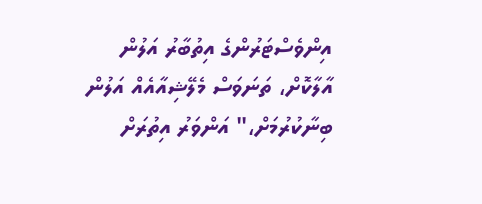އިންވެސްޓަރުންގެ އިތުބާރު އަލުން އާލާކޮށް، ތަނަވަސް މެލޭޝިއާއެއް އަލުން ބިނާކުރުމަށް،" އަންވަރު އިތުރަށް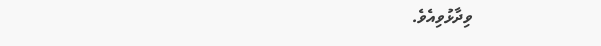ވިދާޅުވިއެވެ.